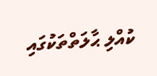ކުއްލި ޙާލަތްތަކުގައި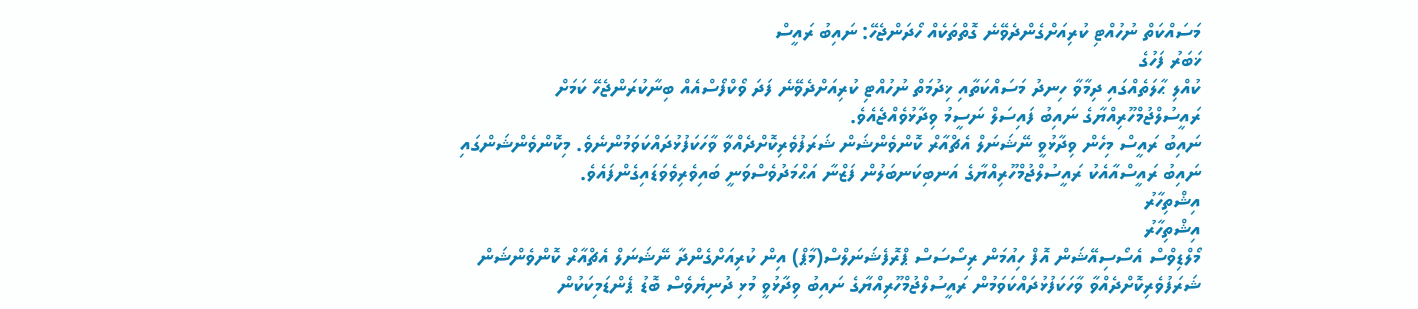މަސައްކަތް ނުހުއްޓި ކުރިއަށްގެންދެވޭނެ ގޮތްތަކެއް ހޯދަންޖެހޭ: ނައިބު ރައީސް
ޚަބަރު ފަހުގެ
ކުއްލި ޙާލަތެއްގައި ދިމާވާ ހިނދު މަސައްކަތާއި ޚިދުމަތް ނުހުއްޓި ކުރިއަށްދެވޭނެ ފަދަ ވޯކްފޯސްއެއް ބިނާކުރަންޖެހޭ ކަމަށް ރައީސުލްޖުމްހޫރިއްޔާގެ ނައިބު ފައިސަލް ނަސީމު ވިދާޅުވެއްޖެއެވެ.
ނައިބު ރައީސް މިހެން ވިދާޅުވީ ނޭޝަނަލް އެޗްއާރް ކޮންވެންޝަން ޝަރަފުވެރިކޮށްދެއްވާ ވާހަކަފުޅުދައްކަވަމުންނެވެ. މިކޮންވެންޝަންގައި ނައިބު ރައީސްއާއެކު ރައީސުލްޖުމްހޫރިއްޔާގެ އަނބިކަނބަލުން ފަޒްނާ އަޙްމަދުވެސްވަނީ ބައިވެރިވެވަޑައިގެންފައެވެ.
އިޝްތިހާރު
އިޝްތިހާރު
މޯލްޑިވްސް އެސޯސިއޭޝަން އޮފް ހިއުމަން ރިސޯސަސް ޕްރޮފެޝަނަލްސް(މާޕް) އިން ކުރިއަށްގެންދާ ނޭޝަނަލް އެޗްއާރް ކޮންވެންޝަން ޝަރަފުވެރިކޮށްދެއްވާ ވާހަކަފުޅުދައްކަވަމުން ރައީސުލްޖުމްހޫރިއްޔާގެ ނައިބު ވިދާޅުވީ މުޅި ދުނިޔެވެސް ބޮޑު ޕެންޑަމިކަކުން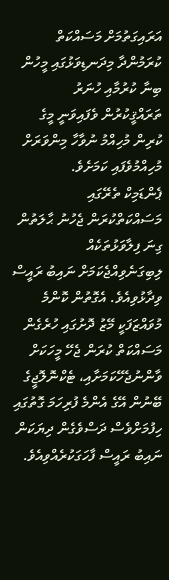އަރައިގަތުމަށް މަސައްކަތް ކުރަމުންދާ މިދަނޑިވަޅުގައި މީހުން ބިނާ ކުރުމާއި ހުނަރު ތަރައްޤީކުރުން ވެފައިވަނީ މީގެ ކުރިން މުހިއްމު ނުވާހާ މިންވަރަށް މުހިއްމުވެފައި ކަމަށެވެ.
ޕެންޑަމިކް ތެރޭގައި މަސައްކަތްކުރަން ޖެހުނު ޙާލަތުން ގިނަ ފިލާވަޅުތަކެއް ލިބިގަނެވިއްޖެކަމަށް ނައިބު ރައީސް ވިދާޅުވިއެވެ. އެގޮތުން ކޮންމެ މުވައްޒަފަކީ މޭޒު ދޮށުގައި ހުރެގެން މަސައްކަތް ކުރަން ޖެހޭ މީހަކަށް ވާންނުޖެހޭކަމަށާއި، ޓެކްނޮލޮޖީގެ ބޭނުން އޭގެ އެންމެ ފުރިހަމަ ގޮތުގައި ހިފުމަށްވެސް ދަސްވެގެން ދިޔަކަން ނައިބު ރައީސް ފާހަގަކުރެއްވިއެވެ.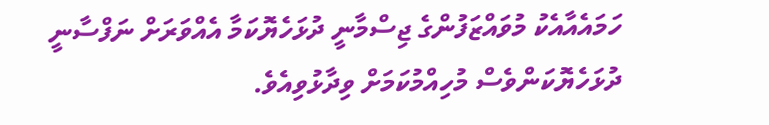ހަމައެއާއެކު މުވައްޒަފުންގެ ޖިސްމާނީ ދުޅަހެޔޮކަމާ އެއްވަރަށް ނަފްސާނީ ދުޅަހެޔޮކަންވެސް މުހިއްމުކަމަށް ވިދާޅުވިއެވެ.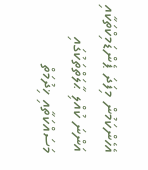އެހެންކަމުން މިފަދަ ޕެންޑަމިކްތަކާއި އަންނަ ކުއްލި ޙާލަތްތަކުގައި މަސައްކަތާއި ޚިދުމަތް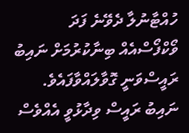ހުއްޓާނުލާ ދެވޭނެ ފަދަ ވޯކްފޯސްއެއް ބިނާކުރުމަށް ނައިބު ރައީސްވަނީ ގޮވާލައްވާފައެވެ. ނައިބު ރައީސް ވިދާޅުވީ އެއްވެސް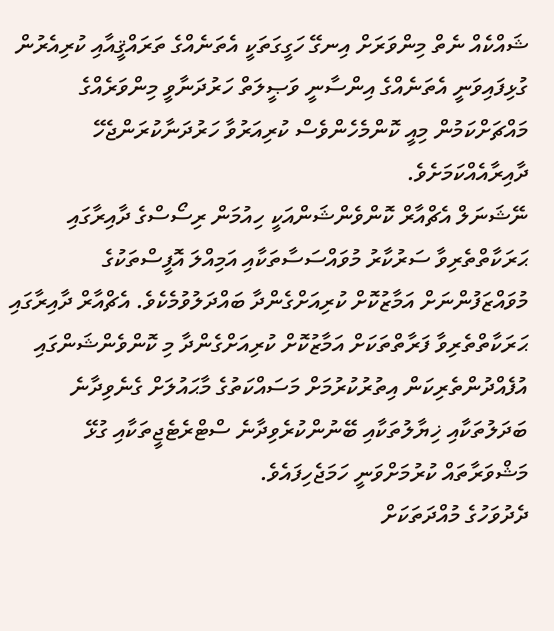ޝައްކެއް ނެތް މިންވަރަށް އިނގޭ ހަގީގަތަކީ އެތަނެއްގެ ތަރައްޤީއާއި ކުރިއެރުން ގުޅިފައިވަނީ އެތަނެއްގެ އިންސާނީ ވަޞީލަތް ހަރުދަނާވީ މިންވަރެއްގެ މައްޗަށްކަމުން މިއީ ކޮންމެހެންވެސް ކުރިއަރުވާ ހަރުދަނާކުރަންޖެހޭ ދާއިރާއެއްކަމަށެވެ.
ނޭޝަނަލް އެޗްއާރް ކޮންވެންޝަންއަކީ ހިއުމަން ރިސޯސްގެ ދާއިރާގައި ޙަރަކާތްތެރިވާ ސަރުކާރު މުވައްސަސާތަކާއި އަމިއްލަ އޮފީސްތަކުގެ މުވައްޒަފުންނަށް އަމާޒުކޮށް ކުރިއަށްގެންދާ ބައްދަލުވުމެކެވެ. އެޗްއާރް ދާއިރާގައި ޙަރަކާތްތެރިވާ ފަރާތްތަކަށް އަމާޒުކޮށް ކުރިއަށްގެންދާ މި ކޮންވެންޝަންގައި އުފެއްދުންތެރިކަން އިތުރުކުރުމަށް މަސައްކަތުގެ މާޙައުލަށް ގެނެވިދާނެ ބަދަލުތަކާއި ޚިޔާލުތަކާއި ބޭނުންކުރެވިދާނެ ސްޓްރެޓެޖީތަކާއި ގުޅޭ މަޝްވަރާތައް ކުރުމަށްވަނީ ހަމަޖެހިފައެވެ.
ދެދުވަހުގެ މުއްދަތަކަށް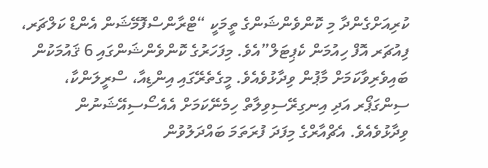ކުރިއަށްގެންދާ މި ކޮންވެންޝަންގެ ތީމަކީ “ޓްރާންސްފޮމޭޝަން އެންޑް ކަލްޗަރ، ފިއުޗަރ އޮފް ހިއުމަން ކެޕިޓަލް”އެވެ. މިފަހަރުގެ ކޮންވެންޝަންގައި 6 ޤައުމަކުން ބައިވެރިވާކަމަށް މާޕުން ވިދާޅުވެއެވެ. މީގެތެރޭގައި އިންޑިއާ، ސްރީލަންކާ، ސިންގަޕޯރ އަދި އިނގިރޭސިވިލާތް ހިމެނޭކަމަށް އެއެސޯސިއޭޝަނުން ވިދާޅުވެއެވެ. އެޗްއާރްގެ މިފަދަ ފުރަތަމަ ބައްދަލުވުން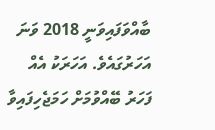ބާއްވަފައިވަނީ 2018 ވަނަ އަހަރުގައެވެ. އަހަރަކު އެއް ފަހަރު ބޭއްވުމަށް ހަމަޖެހިފައިވާ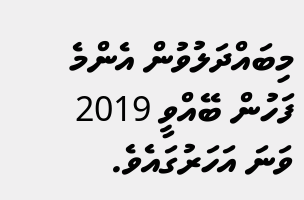މިބައްދަލުވުން އެންމެ ފަހުން ބޭއްވީ 2019 ވަނަ އަހަރުގައެވެ.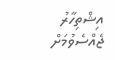އިޝްތިހާރު ޖެއްސެވުމަށް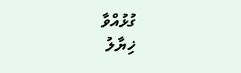ގުޅުއްވާ
ޚިޔާލު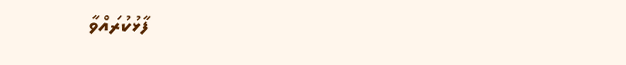ފާޅުކުރައްވާ